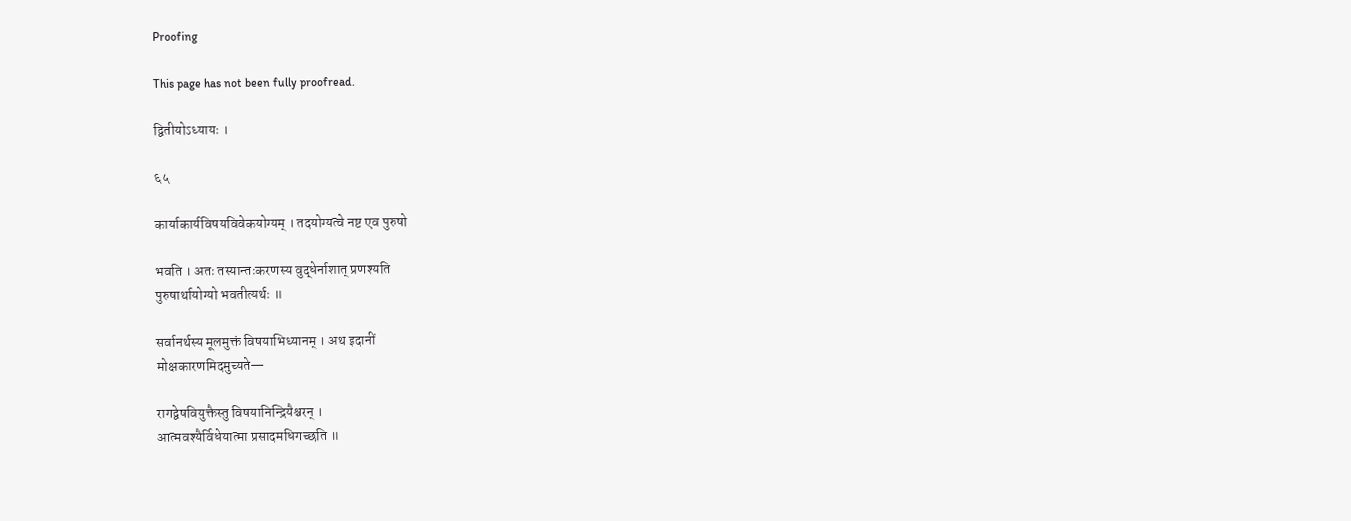Proofing

This page has not been fully proofread.

द्वितीयोऽध्यायः ।

६५

कार्याकार्यविषयविवेकयोग्यम् । तदयोग्यत्वे नष्ट एव पुरुषो

भवति । अतः तस्यान्तःकरणस्य वुद्धेर्नाशात् प्रणश्यति
पुरुषार्थायोग्यो भवतीत्यर्थः ॥

सर्वानर्थस्य मूलमुक्तं विषयाभिध्यानम् । अथ इदानीं
मोक्षकारणमिदमुच्यते—

रागद्वेषवियुक्तैस्तु विषयानिन्द्रियैश्चरन् ।
आत्मवश्यैर्विधेयात्मा प्रसादमधिगच्छति ॥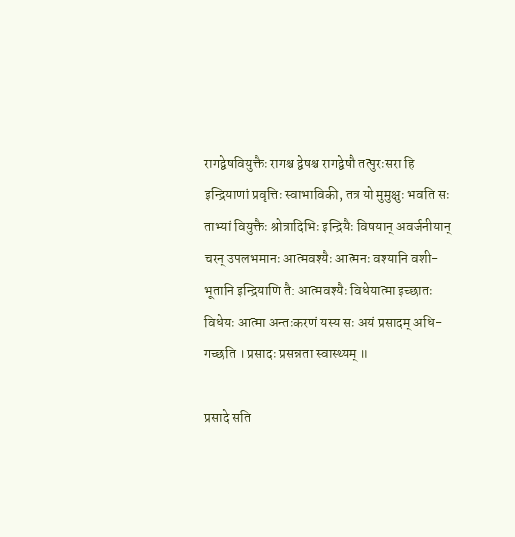रागद्वेषवियुक्तैः रागश्च द्वेषश्च रागद्वेषौ तत्पुरःसरा हि
इन्द्रियाणां प्रवृत्तिः स्वाभाविकी, तत्र यो मुमुक्षुः भवति सः
ताभ्यां वियुक्तैः श्रोत्रादिभिः इन्द्रियैः विषयान् अवर्जनीयान्
चरन् उपलभमानः आत्मवश्यैः आत्मनः वश्यानि वशी-
भूतानि इन्द्रियाणि तै: आत्मवश्यैः विधेयात्मा इच्छातः
विधेयः आत्मा अन्तःकरणं यस्य सः अयं प्रसादम् अधि-
गच्छति । प्रसादः प्रसन्नता स्वास्थ्यम् ॥

प्रसादे सति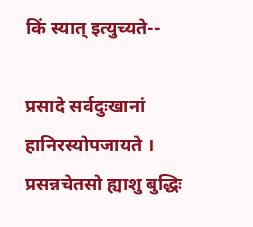किं स्यात् इत्युच्यते--

प्रसादे सर्वदुःखानां हानिरस्योपजायते ।
प्रसन्नचेतसो ह्याशु बुद्धिः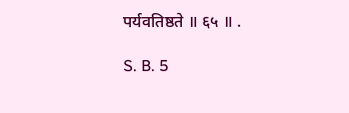पर्यवतिष्ठते ॥ ६५ ॥ .

S. B. 5